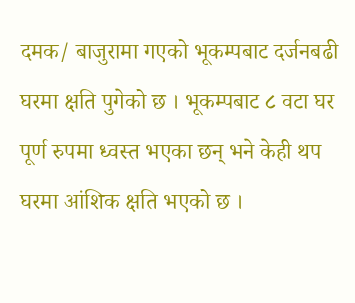दमक/ बाजुरामा गएको भूकम्पबाट दर्जनबढी घरमा क्षति पुगेको छ । भूकम्पबाट ८ वटा घर पूर्ण रुपमा ध्वस्त भएका छन् भने केही थप घरमा आंशिक क्षति भएको छ ।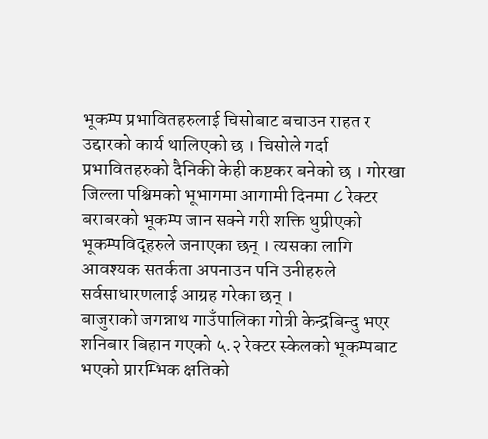भूकम्प प्रभावितहरुलाई चिसोबाट बचाउन राहत र उद्दारको कार्य थालिएको छ । चिसोले गर्दा प्रभावितहरुको दैनिकी केही कष्टकर बनेको छ । गोरखा जिल्ला पश्चिमको भूभागमा आगामी दिनमा ८ रेक्टर बराबरको भूकम्प जान सक्ने गरी शक्ति थुप्रीएको भूकम्पविद्हरुले जनाएका छन् । त्यसका लागि आवश्यक सतर्कता अपनाउन पनि उनीहरुले सर्वसाधारणलाई आग्रह गरेका छन् ।
बाजुराको जगन्नाथ गाउँपालिका गोत्री केन्द्रबिन्दु भएर शनिबार बिहान गएको ५.२ रेक्टर स्केलको भूकम्पबाट भएको प्रारम्भिक क्षतिको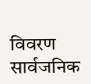विवरण सार्वजनिक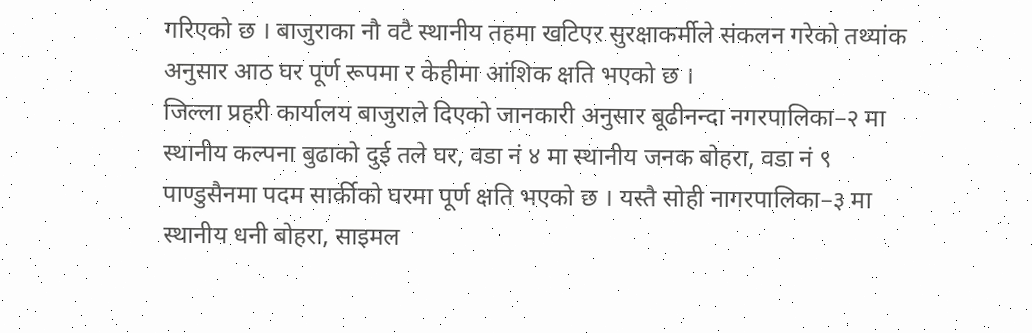गरिएको छ । बाजुराका नौ वटै स्थानीय तहमा खटिएर सुरक्षाकर्मीले संकलन गरेको तथ्यांक अनुसार आठ घर पूर्ण रूपमा र केहीमा आंशिक क्षति भएको छ ।
जिल्ला प्रहरी कार्यालय बाजुराले दिएको जानकारी अनुसार बूढीनन्दा नगरपालिका–२ मा स्थानीय कल्पना बुढाको दुई तले घर, वडा नं ४ मा स्थानीय जनक बोहरा, वडा नं ९ पाण्डुसैनमा पदम सार्कीको घरमा पूर्ण क्षति भएको छ । यस्तै सोही नागरपालिका–३ मा स्थानीय धनी बोहरा, साइमल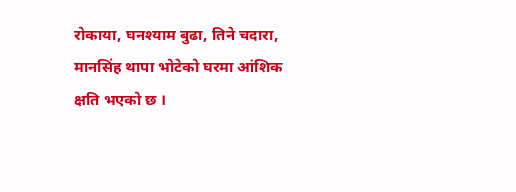रोकाया, घनश्याम बुढा, तिने चदारा, मानसिंह थापा भोटेको घरमा आंशिक क्षति भएको छ ।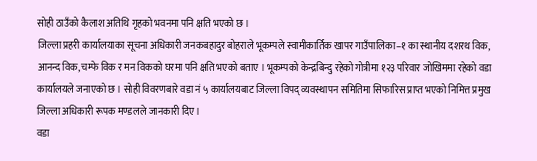सोही ठाउँको कैलाश अतिथि गृहको भवनमा पनि क्षति भएको छ ।
जिल्ला प्रहरी कार्यालयाका सूचना अधिकारी जनकबहादुर बोहराले भूकम्पले स्वामीकार्तिक खापर गाउँपालिका–१ का स्थानीय दशरथ विक, आनन्द विक, चम्फे विक र मन विकको घरमा पनि क्षति भएको बताए । भूकम्पको केन्द्रबिन्दु रहेको गोत्रीमा १२३ परिवार जोखिममा रहेको वडा कार्यालयले जनाएको छ । सोही विवरणबारे वडा नं ५ कार्यालयबाट जिल्ला विपद् व्यवस्थापन समितिमा सिफारिस प्राप्त भएको निमित्त प्रमुख जिल्ला अधिकारी रूपक मण्डलले जानकारी दिए ।
वडा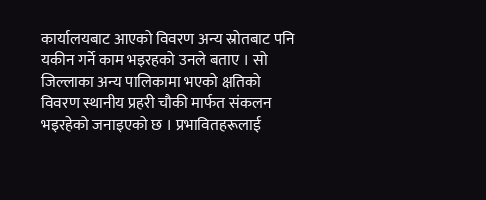कार्यालयबाट आएको विवरण अन्य स्रोतबाट पनि यकीन गर्ने काम भइरहको उनले बताए । सो जिल्लाका अन्य पालिकामा भएको क्षतिको विवरण स्थानीय प्रहरी चौकी मार्फत संकलन भइरहेको जनाइएको छ । प्रभावितहरूलाई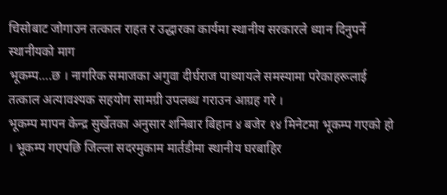चिसोबाट जोगाउन तत्काल राहत र उद्धारका कार्यमा स्थानीय सरकारले ध्यान दिनुपर्ने स्थानीयको माग
भूकम्प….छ । नागरिक समाजका अगुवा दीर्घराज पाध्यायले समस्यामा परेकाहरूलाई तत्काल अत्यावश्यक सहयोग सामग्री उपलब्ध गराउन आग्रह गरे ।
भूकम्प मापन केन्द्र सुर्खेतका अनुसार शनिबार बिहान ४ बजेर १४ मिनेटमा भूकम्प गएको हो । भूकम्प गएपछि जिल्ला सदरमुकाम मार्तडीमा स्थानीय घरबाहिर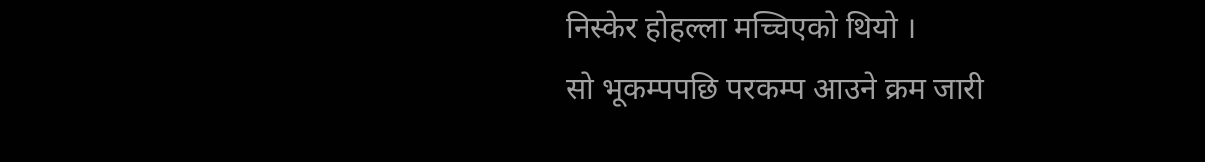निस्केर होहल्ला मच्चिएको थियो ।
सो भूकम्पपछि परकम्प आउने क्रम जारी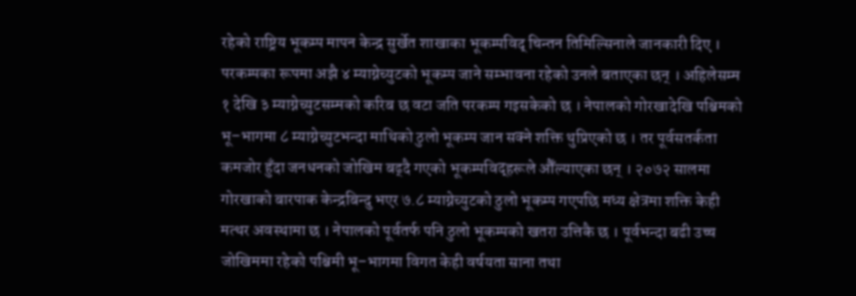रहेको राष्ट्रिय भूकम्प मापन केन्द्र सुर्खेत शाखाका भूकम्पविद् चिन्तन तिमिल्सिनाले जानकारी दिए । परकम्पका रूपमा अझै ४ म्याग्नेच्युटको भूकम्प जाने सम्भावना रहेको उनले बताएका छन् । अहिलेसम्म १ देखि ३ म्याग्नेच्युटसम्मको करिब छ वटा जति परकम्प गइसकेको छ । नेपालको गोरखादेखि पश्चिमको भू–भागमा ८ म्याग्नेच्युटभन्दा माथिको ठुलो भूकम्प जान सक्ने शक्ति थुप्रिएको छ । तर पूर्वसतर्कता कमजोर हुँदा जनधनको जोखिम बढ्दै गएको भूकम्पविद्हरूले औँल्याएका छन् । २०७२ सालमा गोरखाको बारपाक केन्द्रबिन्दु भएर ७.८ म्याग्नेच्युटको ठुलो भूकम्प गएपछि मध्य क्षेत्रमा शक्ति केही मत्थर अवस्थामा छ । नेपालको पूर्वतर्फ पनि ठुलो भूकम्पको खतरा उत्तिकै छ । पूर्वभन्दा बढी उच्च जोखिममा रहेको पश्चिमी भू–भागमा विगत केही वर्षयता साना तथा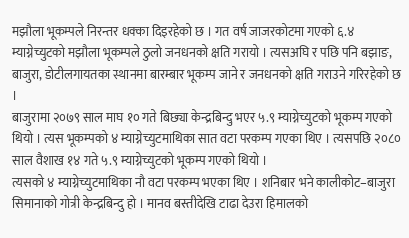मझौला भूकम्पले निरन्तर धक्का दिइरहेको छ । गत वर्ष जाजरकोटमा गएको ६.४ म्याग्नेच्युटको मझौला भूकम्पले ठुलो जनधनको क्षति गरायो । त्यसअघि र पछि पनि बझाङ, बाजुरा, डोटीलगायतका स्थानमा बारम्बार भूकम्प जाने र जनधनको क्षति गराउने गरिरहेको छ ।
बाजुरामा २०७९ साल माघ १० गते बिछ्या केन्द्रबिन्दु भएर ५.९ म्याग्नेच्युटको भूकम्प गएको थियो । त्यस भूकम्पको ४ म्याग्नेच्युटमाथिका सात वटा परकम्प गएका थिए । त्यसपछि २०८० साल वैशाख १४ गते ५.९ म्याग्नेच्युटको भूकम्प गएको थियो ।
त्यसको ४ म्याग्नेच्युटमाथिका नौ वटा परकम्प भएका थिए । शनिबार भने कालीकोट–बाजुरा सिमानाको गोत्री केन्द्रबिन्दु हो । मानव बस्तीदेखि टाढा देउरा हिमालको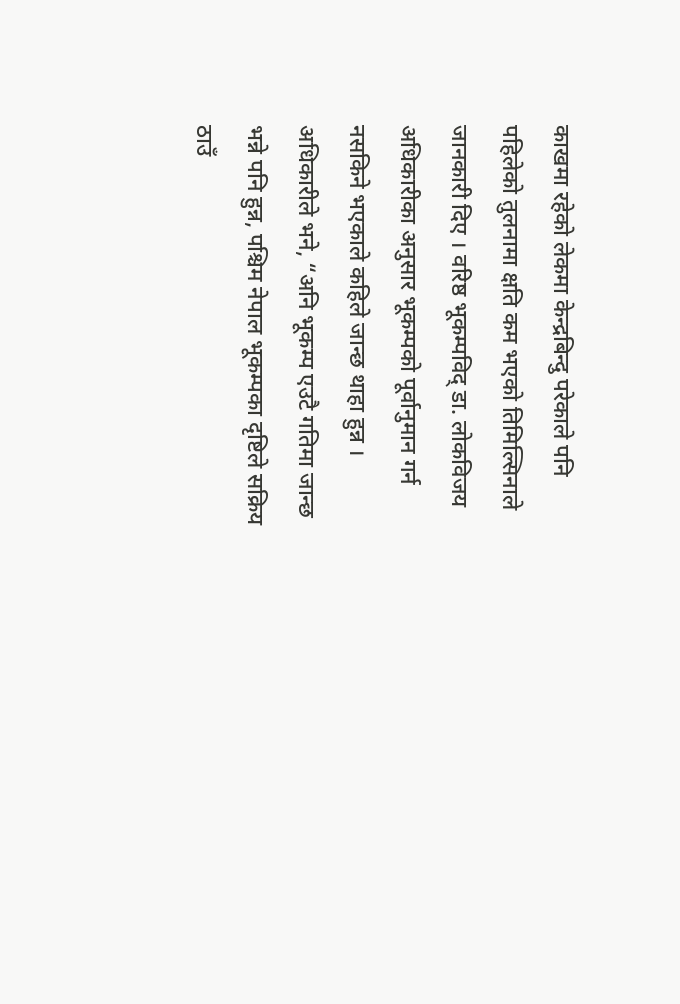काखमा रहेको लेकमा केन्द्रबिन्दु परेकाले पनि पहिलेको तुलनामा क्षति कम भएको तिमिल्सिनाले जानकारी दिए । वरिष्ठ भूकम्पविद् डा. लोकविजय अधिकारीका अनुसार भूकम्पको पूर्वानुमान गर्न नसकिने भएकाले कहिले जान्छ थाहा हुन्न । अधिकारीले भने, “अनि भूकम्प एउटै गतिमा जान्छ भन्ने पनि हुन्न, पश्चिम नेपाल भूकम्पका दृष्टिले सक्रिय ठाउँ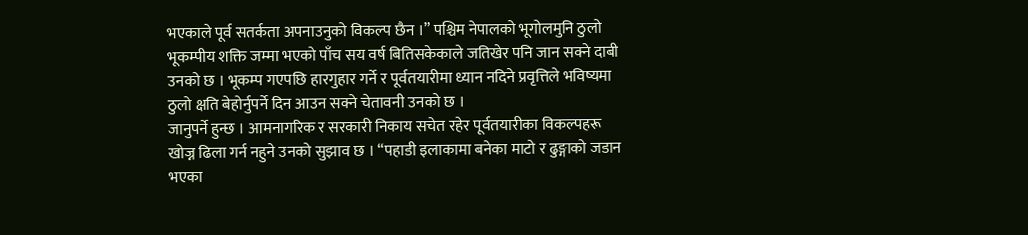भएकाले पूर्व सतर्कता अपनाउनुको विकल्प छैन ।” पश्चिम नेपालको भूगोलमुनि ठुलो भूकम्पीय शक्ति जम्मा भएको पाँच सय वर्ष बितिसकेकाले जतिखेर पनि जान सक्ने दाबी उनको छ । भूकम्प गएपछि हारगुहार गर्ने र पूर्वतयारीमा ध्यान नदिने प्रवृत्तिले भविष्यमा ठुलो क्षति बेहोर्नुपर्ने दिन आउन सक्ने चेतावनी उनको छ ।
जानुपर्ने हुन्छ । आमनागरिक र सरकारी निकाय सचेत रहेर पूर्वतयारीका विकल्पहरू खोज्न ढिला गर्न नहुने उनको सुझाव छ । “पहाडी इलाकामा बनेका माटो र ढुङ्गाको जडान भएका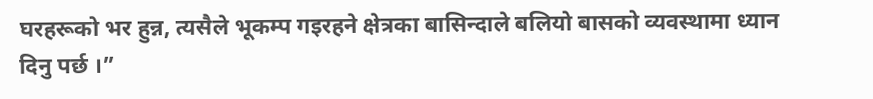घरहरूको भर हुन्न, त्यसैले भूकम्प गइरहने क्षेत्रका बासिन्दाले बलियो बासको व्यवस्थामा ध्यान दिनु पर्छ ।”